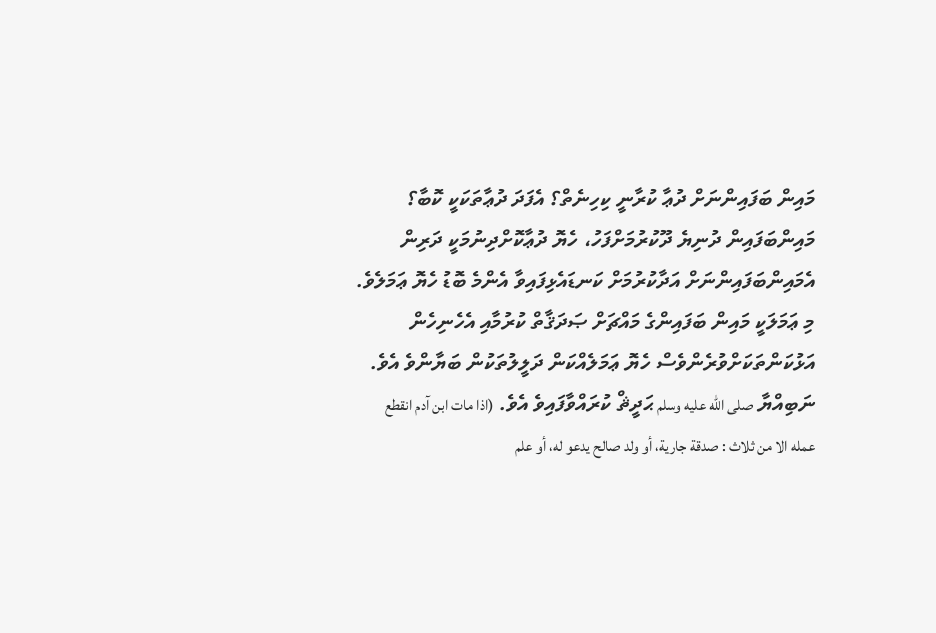މައިން ބަފައިންނަށް ދުޢާ ކުރާނީ ކިހިނެތް؟ އެފަދަ ދުޢާތަކަކީ ކޮބާ؟
މައިންބަފައިން ދުނިޔެ ދޫކުރުމަށްފަހު، ހެޔޮ ދުޢާކޮށްދިނުމަކީ ދަރިން އެމައިންބަފައިންނަށް އަދާކުރުމަށް ކަނޑައެޅިފައިވާ އެންމެ ބޮޑު ހެޔޮ ޢަމަލެވެ.
މި ޢަމަލަކީ މައިން ބަފައިންގެ މައްޗަށް ޞަދަޤާތް ކުރުމާއި އެހެނިހެން އަޅުކަންތަކަށްވުރެންވެސް ހެޔޮ ޢަމަލެއްކަން ދަލީލުތަކުން ބަޔާންވެ އެވެ.
ނަބިއްޔާ صلى الله عليه وسلم ޙަދީޘް ކުރައްވާފައިވެ އެވެ. (اذا مات ابن آدم انقطع عمله الا من ثلاث : صدقة جارية، أو ولد صالح يدعو له، أو علم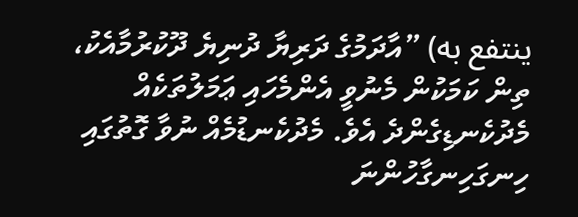ينتفع به) ”އާދަމުގެ ދަރިޔާ ދުނިޔެ ދޫކުރުމާއެކު، ތިން ކަމަކުން މެނުވީ އެންމެހައި ޢަމަލުތަކެއް މެދުކެނޑިގެންދެ އެވެ. މެދުކެނޑުމެއް ނުވާ ގޮތުގައި ހިނގަހިނގާހުންނަ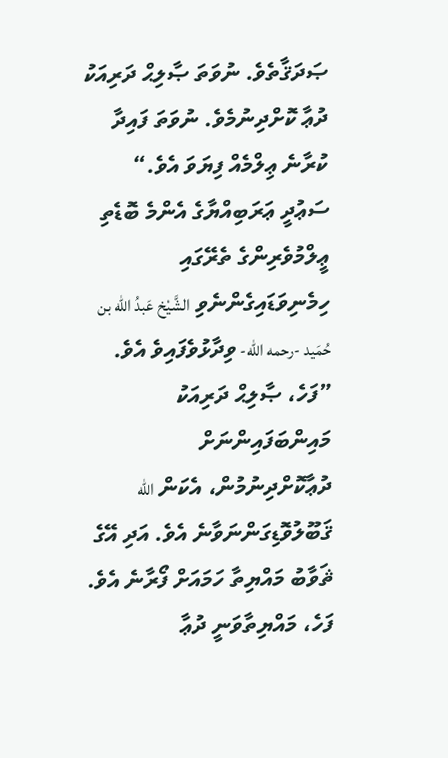ޞަދަޤާތެވެ. ނުވަތަ ޞާލިޙް ދަރިއަކު ދުޢާ ކޮށްދިނުމެވެ. ނުވަތަ ފައިދާ ކުރާނެ ޢިލްމެއް ފިޔަވަ އެވެ.“
ސަޢުދީ ޢަރަބިއްޔާގެ އެންމެ ބޮޑެތި ޢީލްމުވެރިންގެ ތެރޭގައި ހިމެނިވަޑައިގެންނެވި الشَّيْخ عَبدُ الله بن حُمَيد -رحمه الله- ވިދާޅުވެފައިވެ އެވެ.
”ފަހެ، ޞާލިޙް ދަރިއަކު މައިންބަފައިންނަށް ދުޢާކޮށްދިނުމުން، އެކަން الله ޤަބޫލުވޮޑިގަންނަވާނެ އެވެ. އަދި އޭގެ ޘަވާބު މައްޔިތާ ހަމައަށް ފޯރާނެ އެވެ. ފަހެ، މައްޔިތާވަނީ ދުޢާ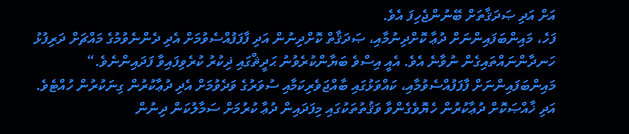އަށް އަދި ޞަދަޤާތަށް ބޭނުންޖެހިފަ އެވެ.
ފަހެ، މައިންބަފައިންނަށް ދުޢާ ކޮށްދިނުމާއި، ޞަދަޤާތް ކޮށްދިނުން އަދި ފާފަފުއްސެވުމަށް އެދި ދެންނެވުމުގެ މައްޗަށް ދަރިފުޅު ހަނދާންނައްތައިގެން ނުވާނެ އެވެ. އެއީ އިސްވެ ބަޔާންކުރެވުނު ޙަދީޘްގައި ޛިކުރު ކުރެވިފައިވާ ފަދައިންނެވެ.“
މައިންބަފައިންނަށް ފާފަފުއްސެވުމާއި، ކައްވަޅުގައި ބާއްޖަވެރިކަމާއި ސުވަރުގެ ވަދެވުމަށް އެދި ދުޢާކުރުން ގިނަކުރުން ހުއްޓެވެ.
އަދި ޚާއްޞަކޮށް ދުޢާކުރުން ހެޔޮވެގެންވާ ވަޤުތުތަކުގައި މިފަދައިން ދުޢާ ކުރުމަށް ސަމާލުކަން ދިނުން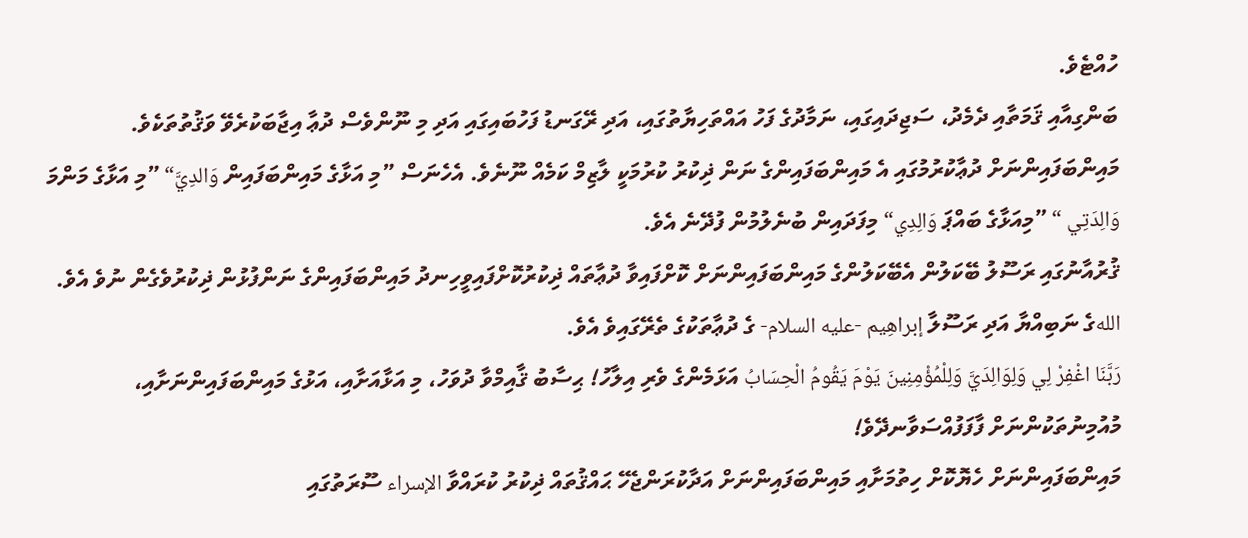ހުއްޓެވެ.
ބަންގިއާއި ޤަމަތާއި ދެމެދު، ސަޖިދައިގައި، ނަމާދުގެ ފަހު އައްތަހިޔާތުގައި، އަދި ރޭގަނޑު ފަހުބައިގައި އަދި މި ނޫންވެސް ދުޢާ އިޖާބަކުރެވޭ ވަޤުތުތަކެވެ.
މައިންބަފައިންނަށް ދުޢާކުރުމުގައި އެ މައިންބަފައިންގެ ނަން ޛިކުރު ކުރުމަކީ ލާޒިމް ކަމެއް ނޫނެވެ. އެހެނަސް ”މި އަޅާގެ މައިންބަފައިން وَالدِيَّ“ ”މި އަޅާގެ މަންމަ وَالِدَتِي “ ”މިއަޅާގެ ބައްޕަ وَالِدِي“ މިފަދައިން ބުނެލުމުން ފުދޭނެ އެވެ.
ޤުރުއާނުގައި ރަސޫލު ބޭކަލުން އެބޭކަލުންގެ މައިންބަފައިންނަށް ކޮށްފައިވާ ދުޢާތައް ޛިކުރުކޮށްފައިވީހިނދު މައިންބަފައިންގެ ނަންފުޅުން ޛިކުރުވެގެން ނުވެ އެވެ.
اللهގެ ނަބިއްޔާ އަދި ރަސޫލާ إبراهِيم -عليه السلام- ގެ ދުޢާތަކުގެ ތެރޭގައިވެ އެވެ.
رَبَّنَا اغْفِرْ لِي وَلِوَالِدَيَّ وَلِلْمُؤْمِنِينَ يَوْمَ يَقُومُ الْحِسَابُ އަޅަމެންގެ ވެރި އިލާހު! ޙިސާބު ޤާއިމްވާ ދުވަހު، މި އަޅާއަށާއި، އަޅުގެ މައިންބަފައިންނަށާއި، މުއުމިނުތަކުންނަށް ފާފަފުއްސަވާނދޭވެ!
މައިންބަފައިންނަށް ހެޔޮކޮށް ހިތުމަށާއި މައިންބަފައިންނަށް އަދާކުރަންޖެހޭ ޙައްޤުތައް ޛިކުރު ކުރައްވާ الإسراء ސޫރަތުގައި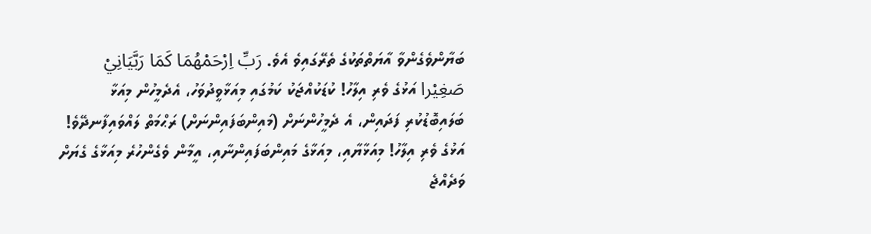ބަޔާންވެގެންވާ އާޔަތްތަކުގެ ތެރޭގައިވެ އެވެ. رَبِّ اِرْحَمْهُمَا كَمَا رَبَّيَانِيْ صَغِيْرا އަޅުގެ ވެރި އިލާހު! ކުޑަކުއްޖަކު ކަމުގައި މިއަޅާވީދުވަހު، އެދެމީހުން މިއަޅާ ބަލައިބޮޑުކުރި ފަދައިން، އެ ދެމީހުންނަށް (މައިންބަފައިންނަށް) ރަޙްމަތް ލައްވައިފާނދޭވެ!
އަޅުގެ ވެރި އިލާހު! މިއަޅާޔާއި، މިއަޅާގެ މައިންބަފައިންނާއި، އީމާން ވެގެންހުރެ މިއަޅާގެ ގެޔަށް ވަދެއްޖެ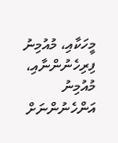މީހަކާއި، މުއުމިނު ފިރިހެނުންނާއި، މުއުމިނު އަންހެނުންނަށް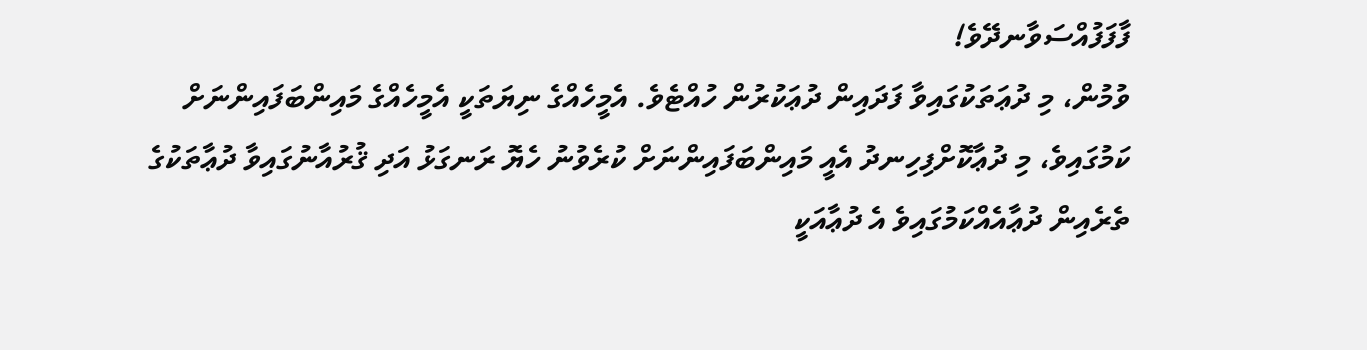ފާފަފުއްސަވާނދޭވެ!
ވުމުން، މި ދުޢަތަކުގައިވާ ފަދައިން ދުޢަކުރުން ހުއްޓެވެ. އެމީހެއްގެ ނިޔަތަކީ އެމީހެއްގެ މައިންބަފައިންނަށް ކަމުގައިވެ، މި ދުޢާކޮށްފިހިނދު އެއީ މައިންބަފައިންނަށް ކުރެވުނު ހެޔޮ ރަނގަޅު އަދި ޤުރުއާނުގައިވާ ދުޢާތަކުގެ ތެރެއިން ދުޢާއެއްކަމުގައިވެ އެ ދުޢާއަކީ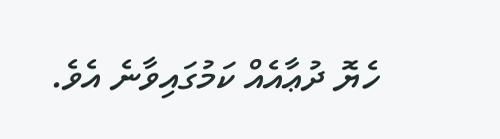ހެޔޮ ދުޢާއެއް ކަމުގައިވާނެ އެވެ.